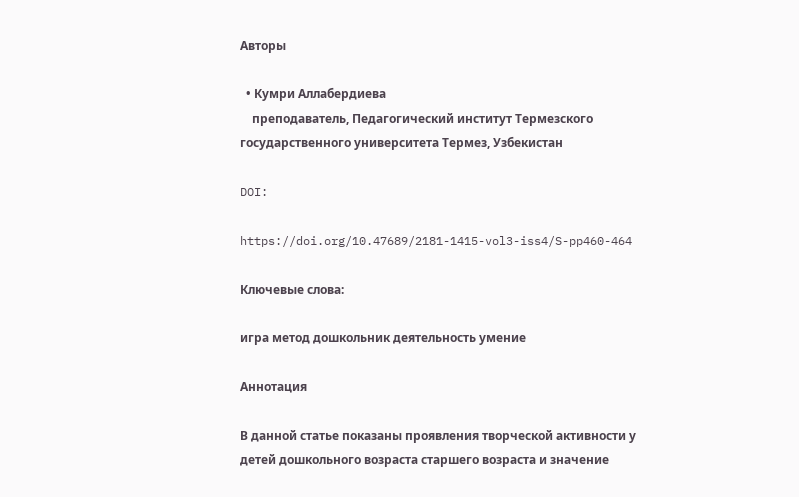Авторы

  • Кумри Аллабердиева
    преподаватель, Педагогический институт Термезского государственного университета Термез, Узбекистан

DOI:

https://doi.org/10.47689/2181-1415-vol3-iss4/S-pp460-464

Ключевые слова:

игра метод дошкольник деятельность умение

Аннотация

В данной статье показаны проявления творческой активности у детей дошкольного возраста старшего возраста и значение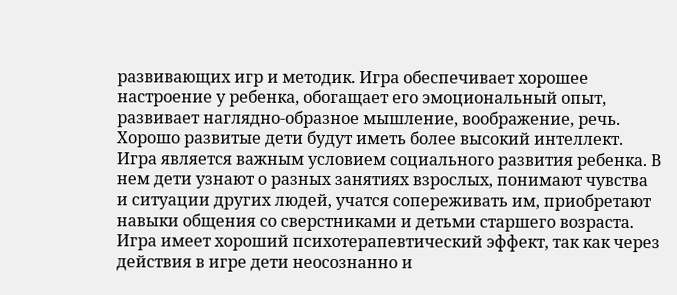развивающих игр и методик. Игра обеспечивает хорошее настроение у ребенка, обогащает его эмоциональный опыт, развивает наглядно-образное мышление, воображение, речь. Хорошо развитые дети будут иметь более высокий интеллект. Игра является важным условием социального развития ребенка. В нем дети узнают о разных занятиях взрослых, понимают чувства и ситуации других людей, учатся сопереживать им, приобретают навыки общения со сверстниками и детьми старшего возраста.
Игра имеет хороший психотерапевтический эффект, так как через действия в игре дети неосознанно и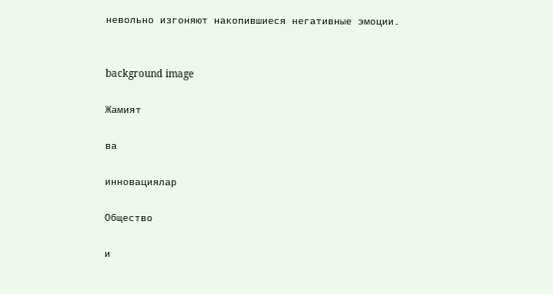невольно изгоняют накопившиеся негативные эмоции.


background image

Жамият

ва

инновациялар

Общество

и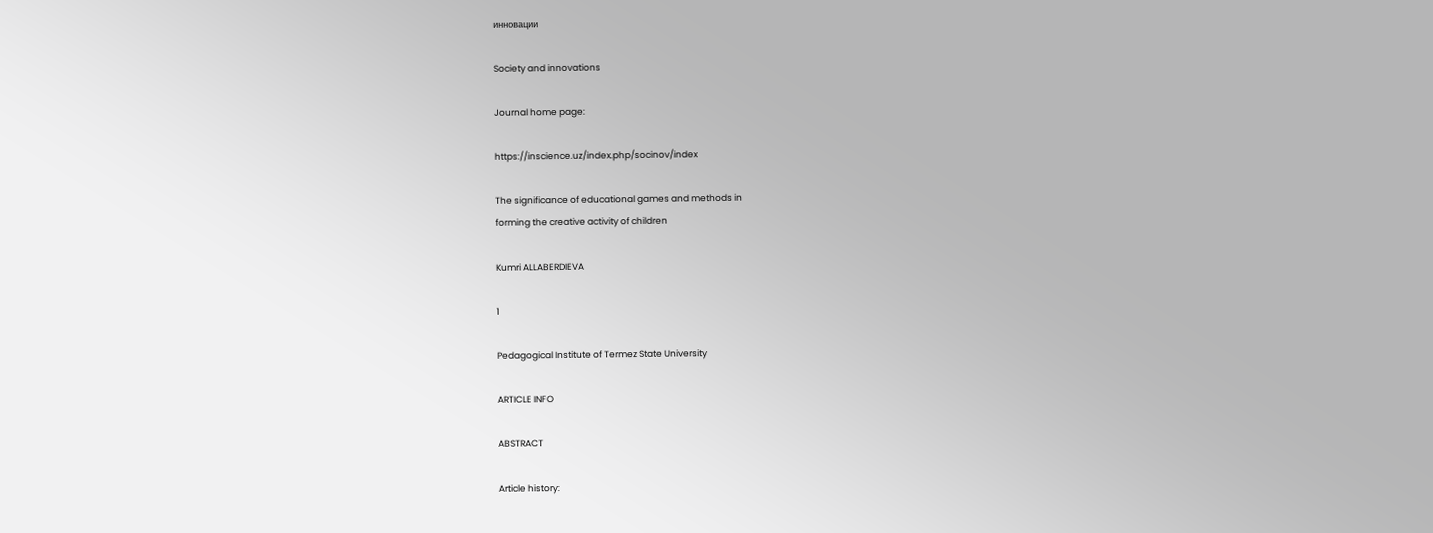инновации

Society and innovations

Journal home page:

https://inscience.uz/index.php/socinov/index

The significance of educational games and methods in
forming the creative activity of children

Kumri ALLABERDIEVA

1

Pedagogical Institute of Termez State University

ARTICLE INFO

ABSTRACT

Article history: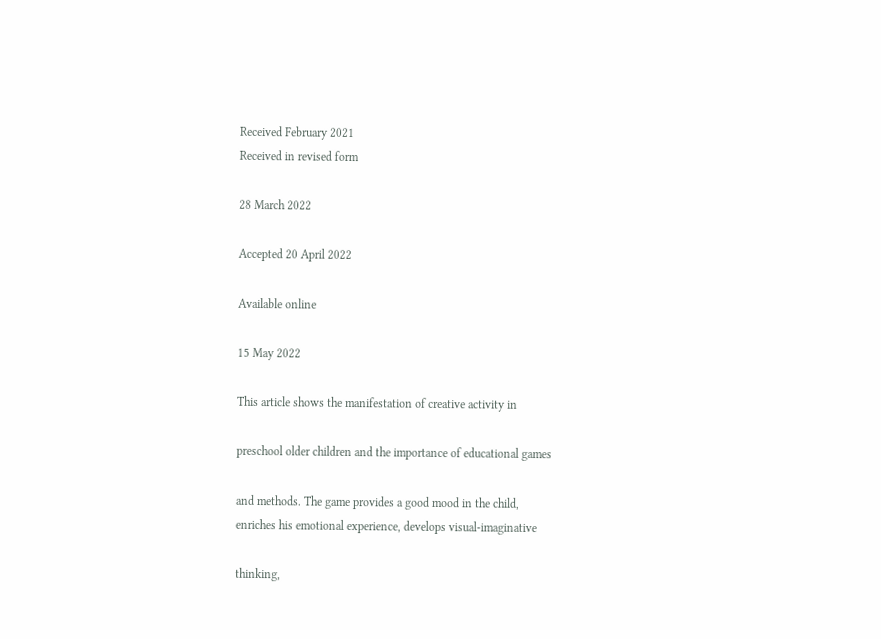Received February 2021
Received in revised form

28 March 2022

Accepted 20 April 2022

Available online

15 May 2022

This article shows the manifestation of creative activity in

preschool older children and the importance of educational games

and methods. The game provides a good mood in the child,
enriches his emotional experience, develops visual-imaginative

thinking,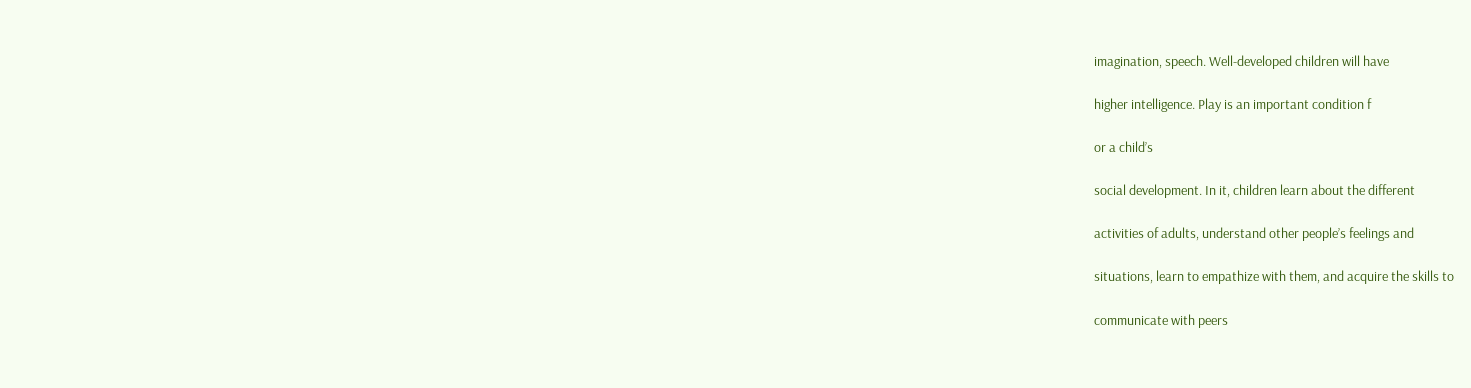imagination, speech. Well-developed children will have

higher intelligence. Play is an important condition f

or a child’s

social development. In it, children learn about the different

activities of adults, understand other people’s feelings and

situations, learn to empathize with them, and acquire the skills to

communicate with peers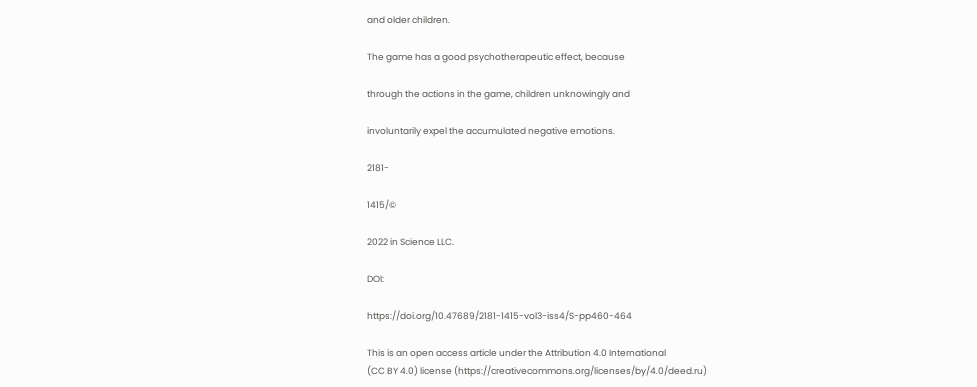and older children.

The game has a good psychotherapeutic effect, because

through the actions in the game, children unknowingly and

involuntarily expel the accumulated negative emotions.

2181-

1415/©

2022 in Science LLC.

DOI:

https://doi.org/10.47689/2181-1415-vol3-iss4/S-pp460-464

This is an open access article under the Attribution 4.0 International
(CC BY 4.0) license (https://creativecommons.org/licenses/by/4.0/deed.ru)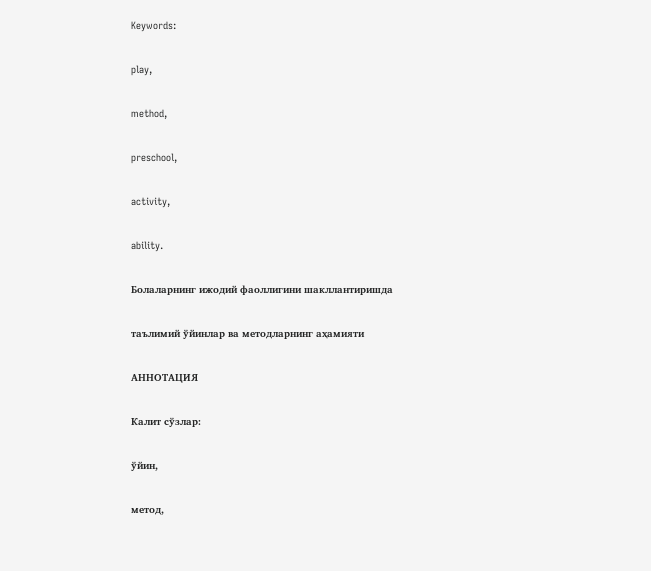Keywords:

play,

method,

preschool,

activity,

ability.

Болаларнинг ижодий фаоллигини шакллантиришда

таълимий ўйинлар ва методларнинг аҳамияти

АННОТАЦИЯ

Калит сўзлар:

ўйин,

метод,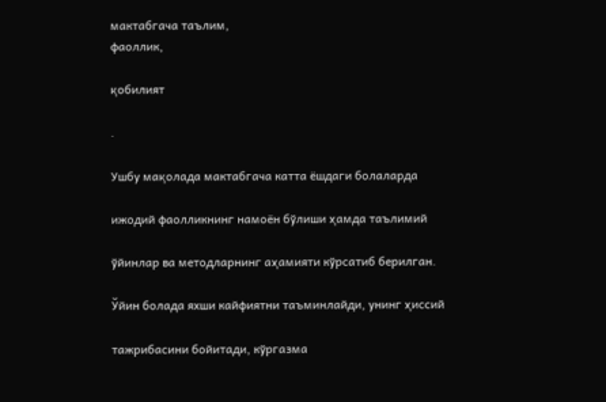мактабгача таълим,
фаоллик,

қобилият

.

Ушбу мақолада мактабгача катта ёшдаги болаларда

ижодий фаолликнинг намоён бўлиши ҳамда таълимий

ўйинлар ва методларнинг аҳамияти кўрсатиб берилган.

Ўйин болада яхши кайфиятни таъминлайди, унинг ҳиссий

тажрибасини бойитади, кўргазма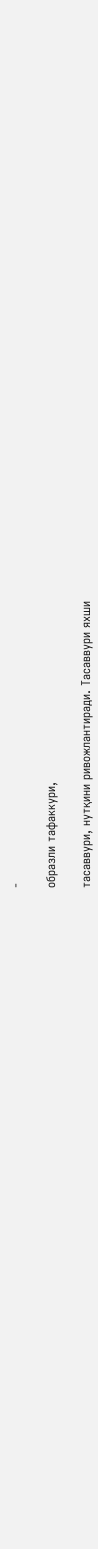-

образли тафаккури,

тасаввури, нутқини ривожлантиради. Тасаввури яхши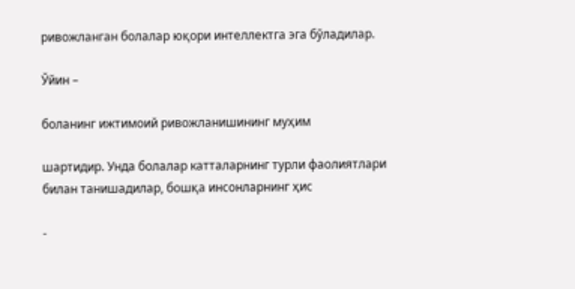ривожланган болалар юқори интеллектга эга бўладилар.

Ўйин –

боланинг ижтимоий ривожланишининг муҳим

шартидир. Унда болалар катталарнинг турли фаолиятлари
билан танишадилар, бошқа инсонларнинг ҳис

-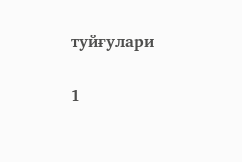туйғулари

1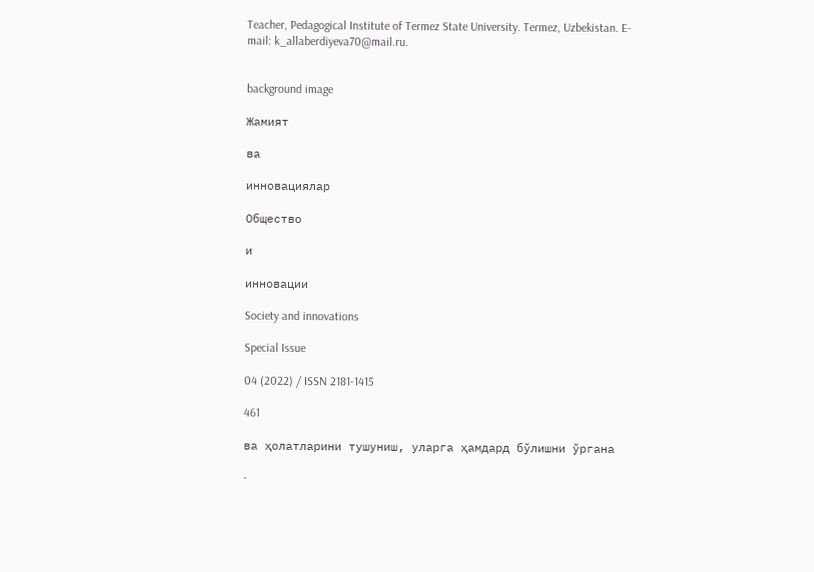Teacher, Pedagogical Institute of Termez State University. Termez, Uzbekistan. E-mail: k_allaberdiyeva70@mail.ru.


background image

Жамият

ва

инновациялар

Общество

и

инновации

Society and innovations

Special Issue

04 (2022) / ISSN 2181-1415

461

ва ҳолатларини тушуниш, уларга ҳамдард бўлишни ўргана

-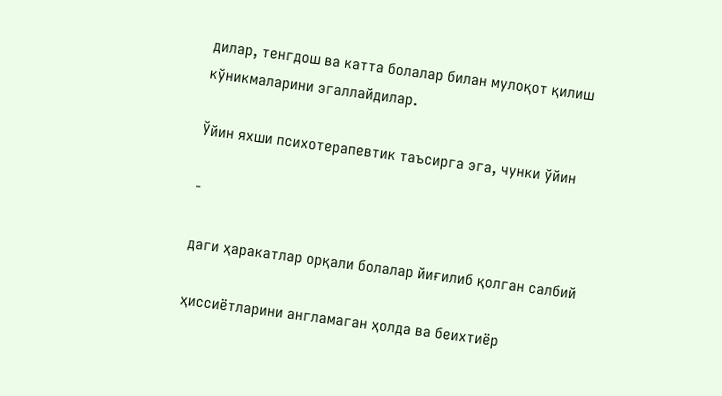дилар, тенгдош ва катта болалар билан мулоқот қилиш
кўникмаларини эгаллайдилар.

Ўйин яхши психотерапевтик таъсирга эга, чунки ўйин

-

даги ҳаракатлар орқали болалар йиғилиб қолган салбий

ҳиссиётларини англамаган ҳолда ва беихтиёр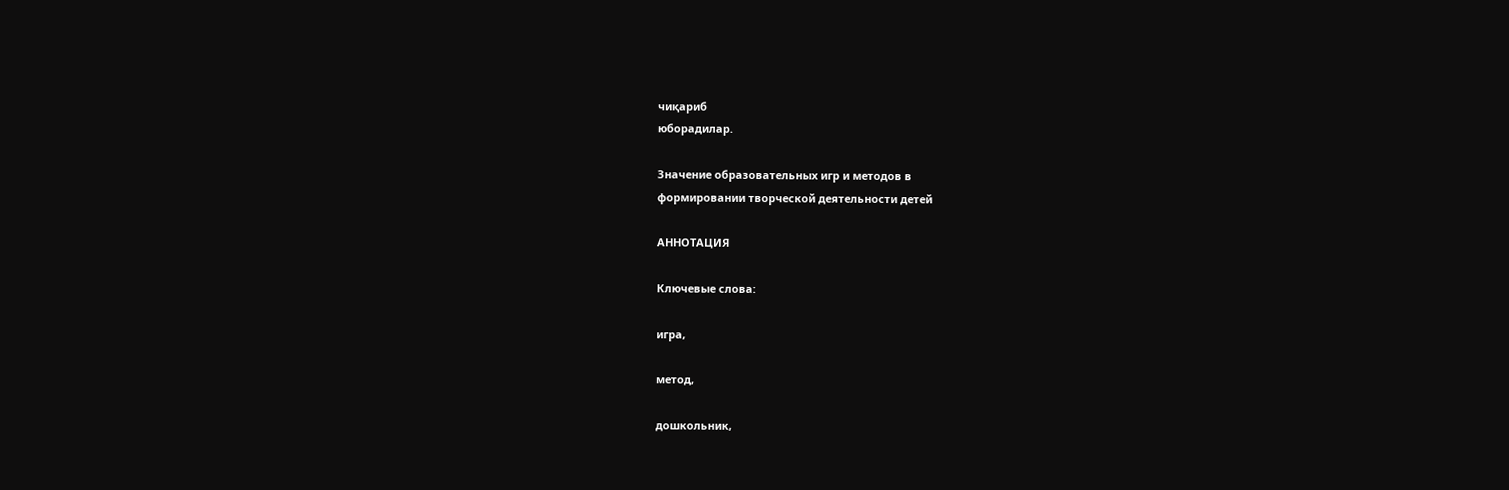чиқариб
юборадилар.

Значение образовательных игр и методов в
формировании творческой деятельности детей

АННОТАЦИЯ

Ключевые слова:

игра,

метод,

дошкольник,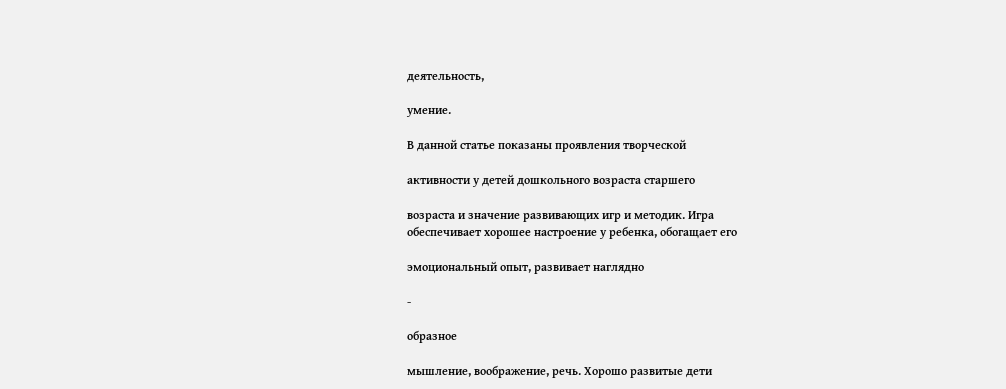деятельность,

умение.

В данной статье показаны проявления творческой

активности у детей дошкольного возраста старшего

возраста и значение развивающих игр и методик. Игра
обеспечивает хорошее настроение у ребенка, обогащает его

эмоциональный опыт, развивает наглядно

-

образное

мышление, воображение, речь. Хорошо развитые дети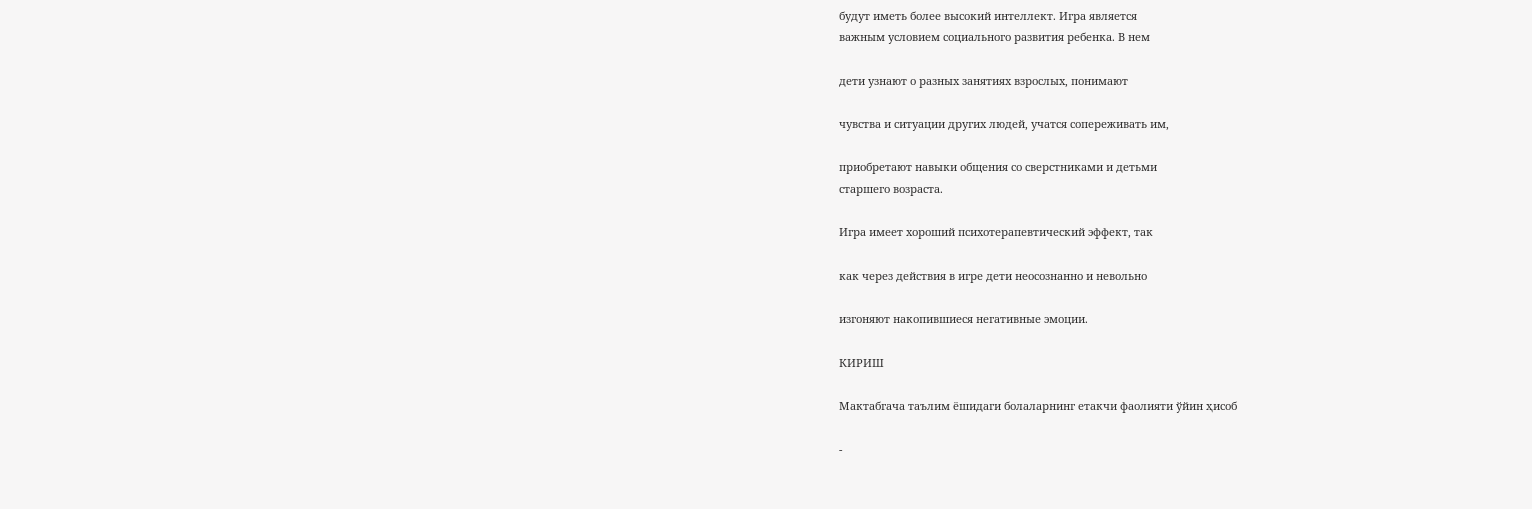будут иметь более высокий интеллект. Игра является
важным условием социального развития ребенка. В нем

дети узнают о разных занятиях взрослых, понимают

чувства и ситуации других людей, учатся сопереживать им,

приобретают навыки общения со сверстниками и детьми
старшего возраста.

Игра имеет хороший психотерапевтический эффект, так

как через действия в игре дети неосознанно и невольно

изгоняют накопившиеся негативные эмоции.

КИРИШ

Мактабгача таълим ёшидаги болаларнинг етакчи фаолияти ўйин ҳисоб

-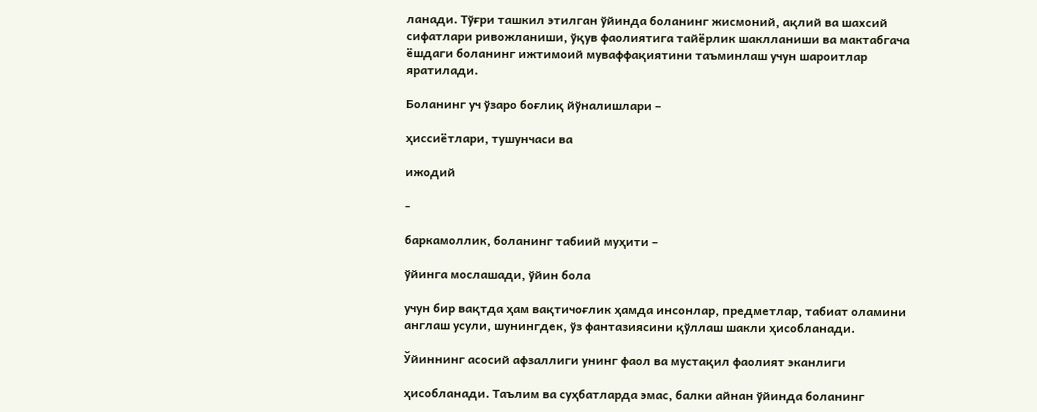ланади. Тўғри ташкил этилган ўйинда боланинг жисмоний, ақлий ва шахсий
сифатлари ривожланиши, ўқув фаолиятига тайёрлик шаклланиши ва мактабгача
ёшдаги боланинг ижтимоий муваффақиятини таъминлаш учун шароитлар
яратилади.

Боланинг уч ўзаро боғлиқ йўналишлари –

ҳиссиётлари, тушунчаси ва

ижодий

-

баркамоллик, боланинг табиий муҳити –

ўйинга мослашади, ўйин бола

учун бир вақтда ҳам вақтичоғлик ҳамда инсонлар, предметлар, табиат оламини
англаш усули, шунингдек, ўз фантазиясини қўллаш шакли ҳисобланади.

Ўйиннинг асосий афзаллиги унинг фаол ва мустақил фаолият эканлиги

ҳисобланади. Таълим ва суҳбатларда эмас, балки айнан ўйинда боланинг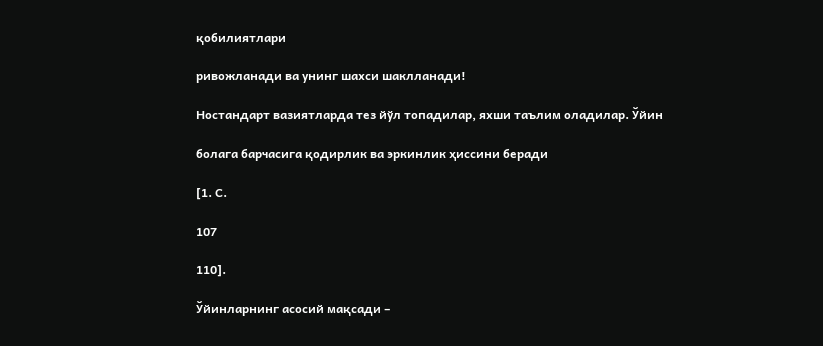қобилиятлари

ривожланади ва унинг шахси шаклланади!

Ностандарт вазиятларда тез йўл топадилар, яхши таълим оладилар. Ўйин

болага барчасига қодирлик ва эркинлик ҳиссини беради

[1. С.

107

110].

Ўйинларнинг асосий мақсади –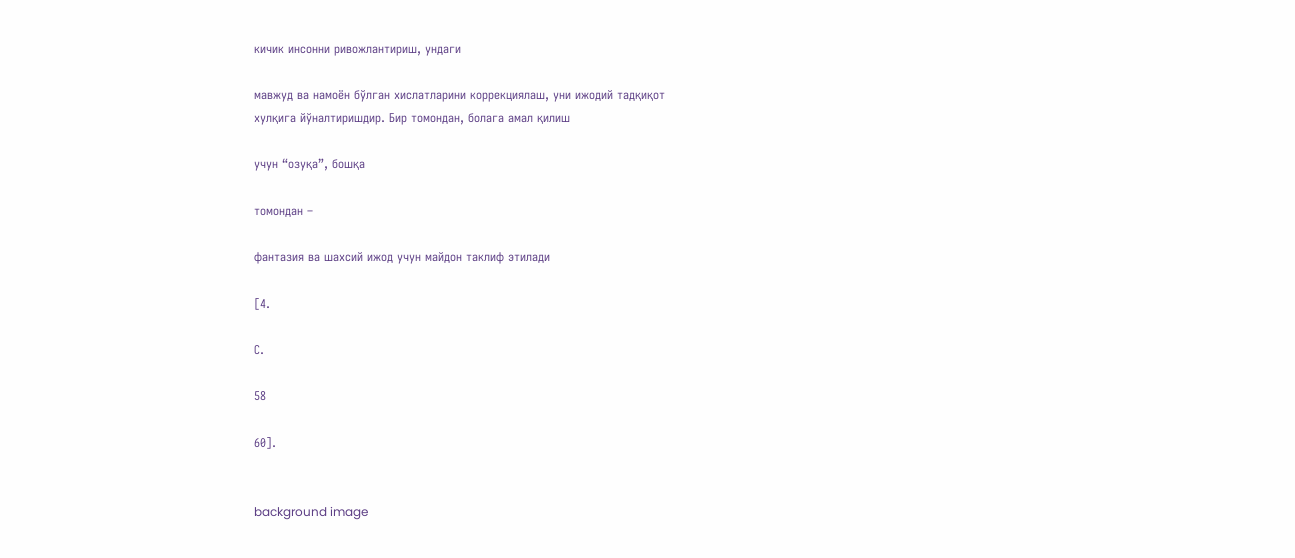кичик инсонни ривожлантириш, ундаги

мавжуд ва намоён бўлган хислатларини коррекциялаш, уни ижодий тадқиқот
хулқига йўналтиришдир. Бир томондан, болага амал қилиш

учун “озуқа”, бошқа

томондан –

фантазия ва шахсий ижод учун майдон таклиф этилади

[4.

С.

58

60].


background image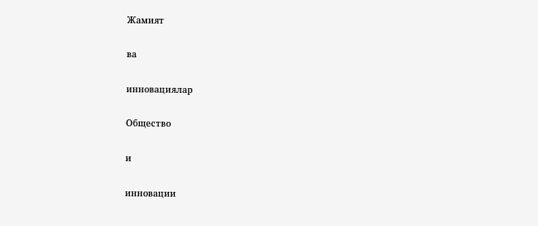Жамият

ва

инновациялар

Общество

и

инновации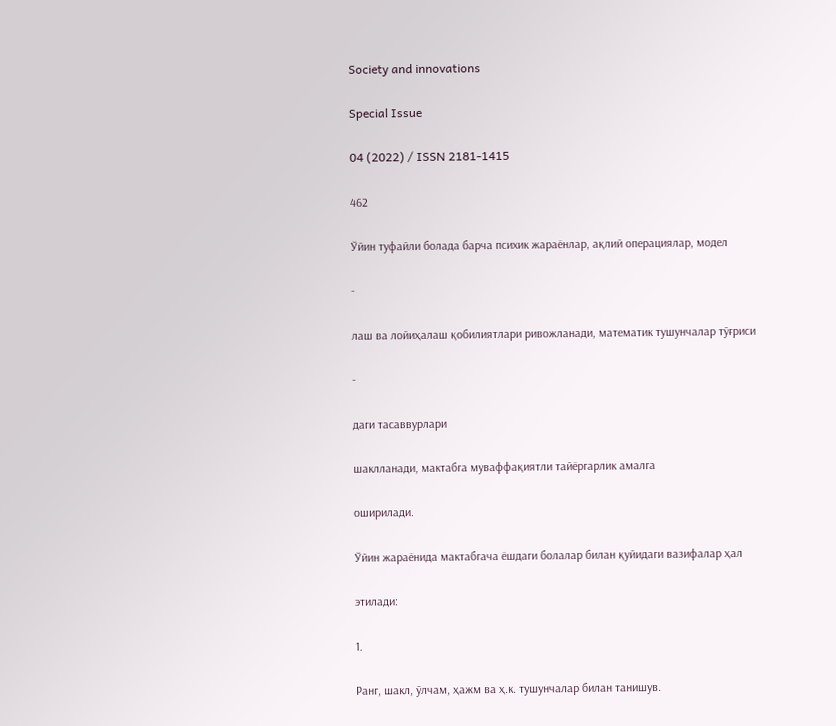Society and innovations

Special Issue

04 (2022) / ISSN 2181-1415

462

Ўйин туфайли болада барча психик жараёнлар, ақлий операциялар, модел

-

лаш ва лойиҳалаш қобилиятлари ривожланади, математик тушунчалар тўғриси

-

даги тасаввурлари

шаклланади, мактабга муваффақиятли тайёргарлик амалга

оширилади.

Ўйин жараёнида мактабгача ёшдаги болалар билан қуйидаги вазифалар ҳал

этилади:

1.

Ранг, шакл, ўлчам, ҳажм ва ҳ.к. тушунчалар билан танишув.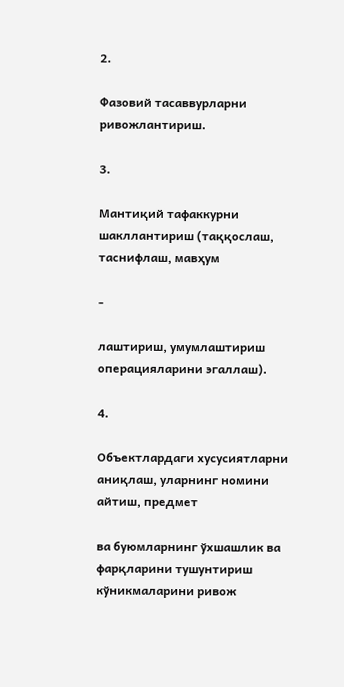2.

Фазовий тасаввурларни ривожлантириш.

3.

Мантиқий тафаккурни шакллантириш (таққослаш, таснифлаш, мавҳум

-

лаштириш, умумлаштириш операцияларини эгаллаш).

4.

Объектлардаги хусусиятларни аниқлаш, уларнинг номини айтиш, предмет

ва буюмларнинг ўхшашлик ва фарқларини тушунтириш кўникмаларини ривож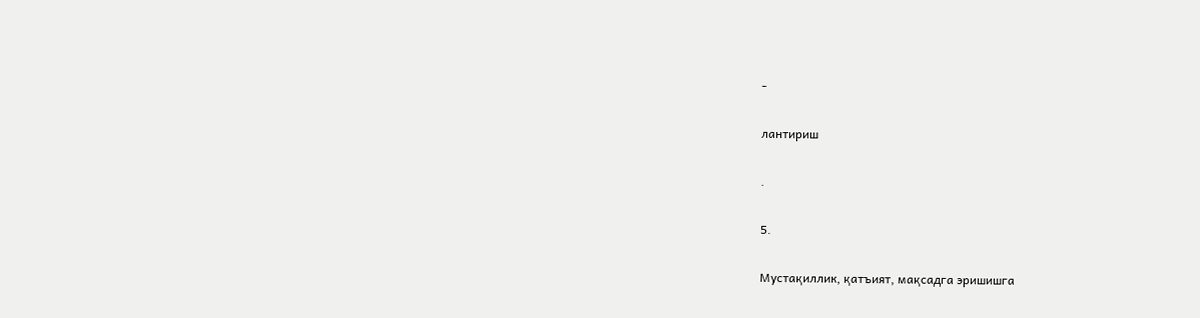-

лантириш

.

5.

Мустақиллик, қатъият, мақсадга эришишга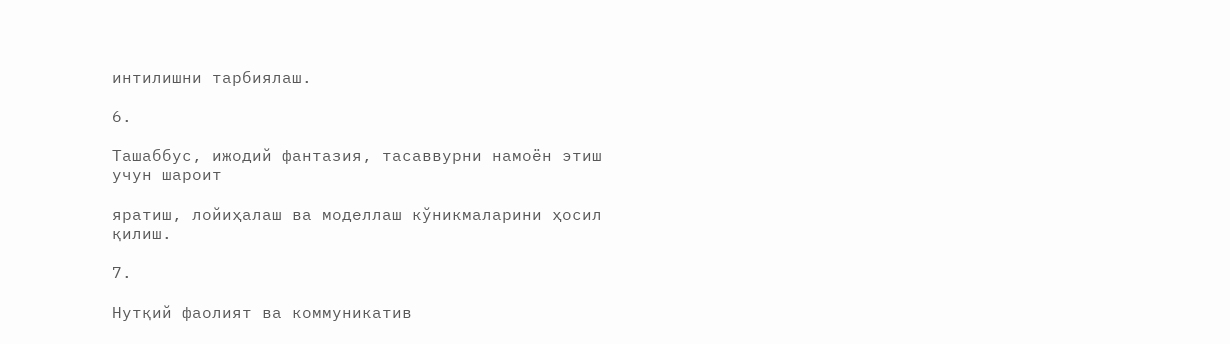интилишни тарбиялаш.

6.

Ташаббус, ижодий фантазия, тасаввурни намоён этиш учун шароит

яратиш, лойиҳалаш ва моделлаш кўникмаларини ҳосил қилиш.

7.

Нутқий фаолият ва коммуникатив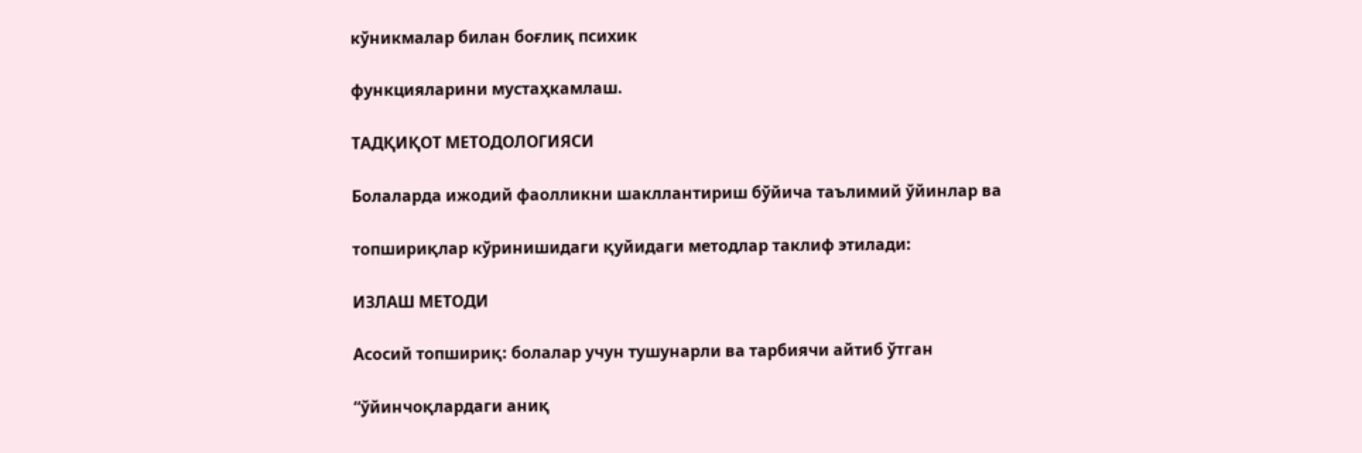кўникмалар билан боғлиқ психик

функцияларини мустаҳкамлаш.

ТАДҚИҚОТ МЕТОДОЛОГИЯСИ

Болаларда ижодий фаолликни шакллантириш бўйича таълимий ўйинлар ва

топшириқлар кўринишидаги қуйидаги методлар таклиф этилади:

ИЗЛАШ МЕТОДИ

Асосий топшириқ: болалар учун тушунарли ва тарбиячи айтиб ўтган

“ўйинчоқлардаги аниқ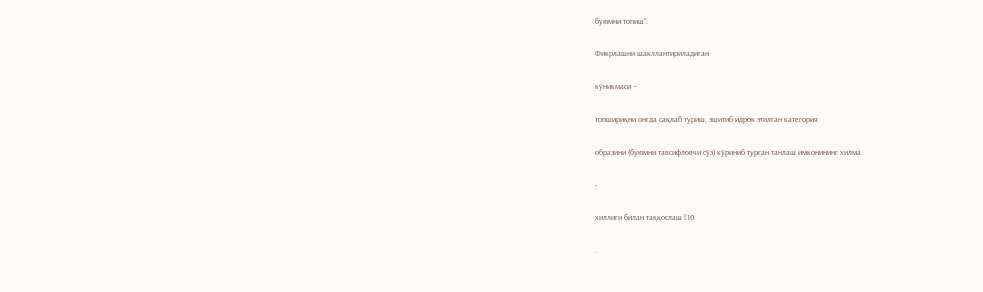буюмни топиш”.

Фикрлашни шакллантириладиган

кўникмаси –

топшириқни онгда сақлаб туриш, эшитиб идрок этилган категория

образини (буюмни тавсифловчи сўз) кўриниб турган танлаш имконининг хилма

-

хиллиги билан таққослаш [10

.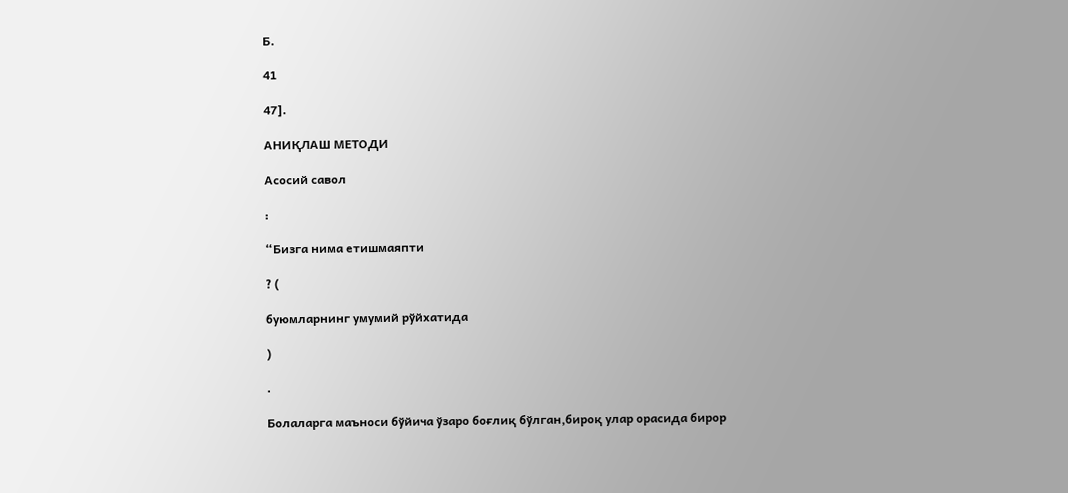Б.

41

47].

АНИҚЛАШ МЕТОДИ

Асосий савол

:

“Бизга нима етишмаяпти

? (

буюмларнинг умумий рўйхатида

)

.

Болаларга маъноси бўйича ўзаро боғлиқ бўлган,бироқ улар орасида бирор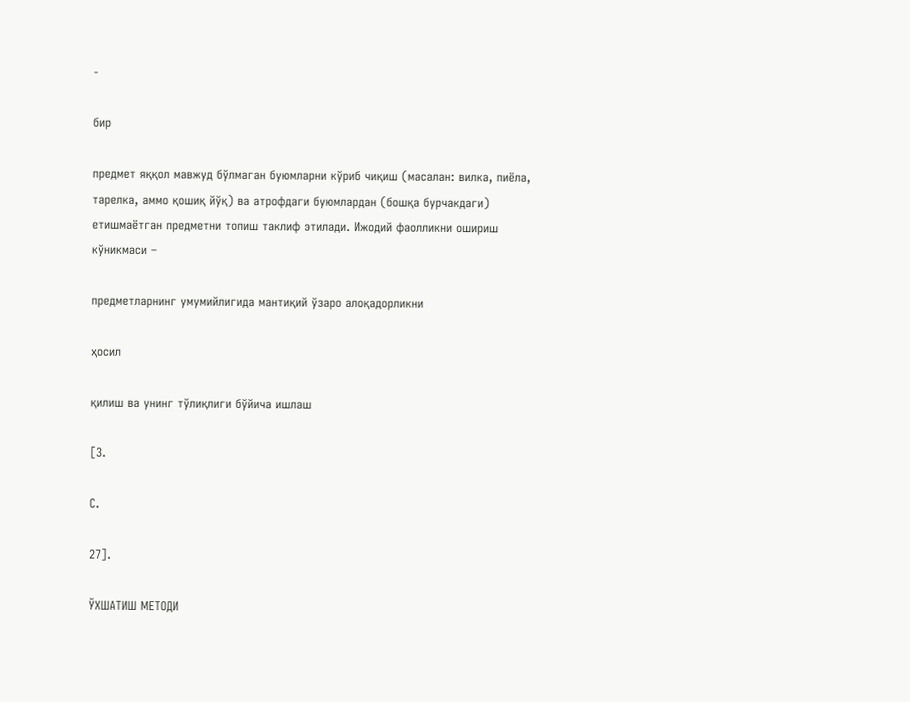-

бир

предмет яққол мавжуд бўлмаган буюмларни кўриб чиқиш (масалан: вилка, пиёла,
тарелка, аммо қошиқ йўқ) ва атрофдаги буюмлардан (бошқа бурчакдаги)
етишмаётган предметни топиш таклиф этилади. Ижодий фаолликни ошириш
кўникмаси –

предметларнинг умумийлигида мантиқий ўзаро алоқадорликни

ҳосил

қилиш ва унинг тўлиқлиги бўйича ишлаш

[3.

С.

27].

ЎХШАТИШ МЕТОДИ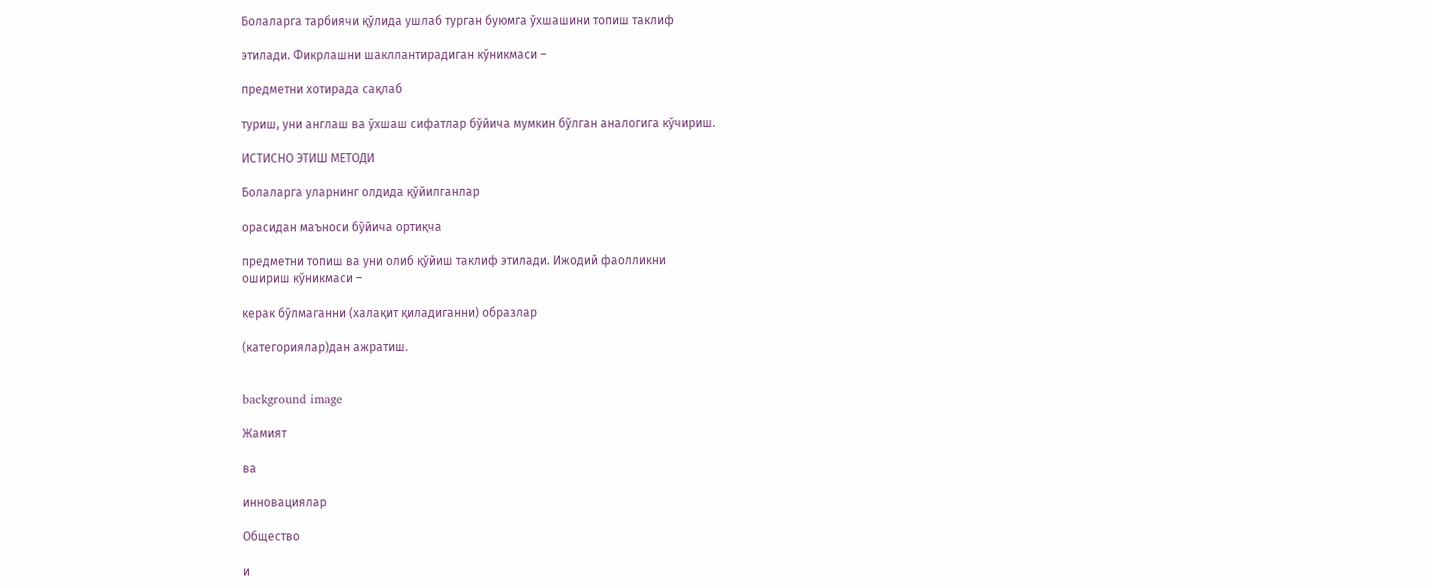Болаларга тарбиячи қўлида ушлаб турган буюмга ўхшашини топиш таклиф

этилади. Фикрлашни шакллантирадиган кўникмаси –

предметни хотирада сақлаб

туриш, уни англаш ва ўхшаш сифатлар бўйича мумкин бўлган аналогига кўчириш.

ИСТИСНО ЭТИШ МЕТОДИ

Болаларга уларнинг олдида қўйилганлар

орасидан маъноси бўйича ортиқча

предметни топиш ва уни олиб қўйиш таклиф этилади. Ижодий фаолликни
ошириш кўникмаси –

керак бўлмаганни (халақит қиладиганни) образлар

(категориялар)дан ажратиш.


background image

Жамият

ва

инновациялар

Общество

и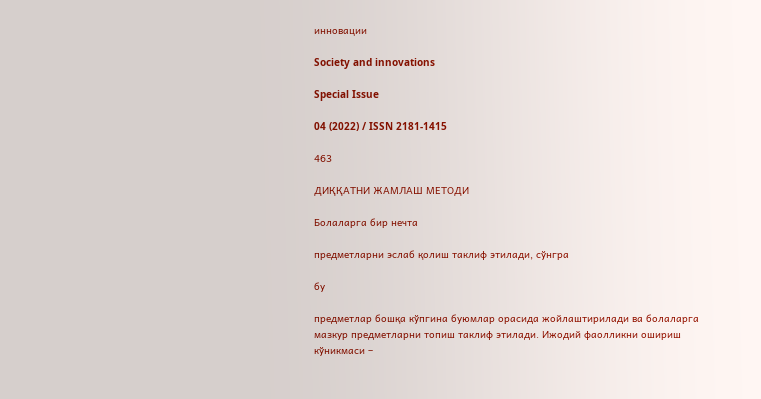инновации

Society and innovations

Special Issue

04 (2022) / ISSN 2181-1415

463

ДИҚҚАТНИ ЖАМЛАШ МЕТОДИ

Болаларга бир нечта

предметларни эслаб қолиш таклиф этилади, сўнгра

бу

предметлар бошқа кўпгина буюмлар орасида жойлаштирилади ва болаларга
мазкур предметларни топиш таклиф этилади. Ижодий фаолликни ошириш
кўникмаси –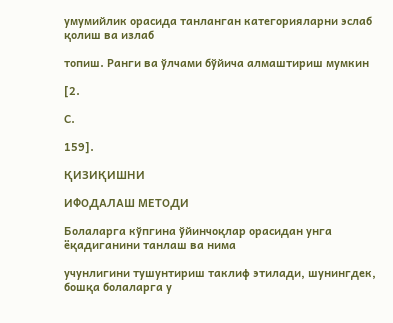умумийлик орасида танланган категорияларни эслаб қолиш ва излаб

топиш. Ранги ва ўлчами бўйича алмаштириш мумкин

[2.

С.

159].

ҚИЗИҚИШНИ

ИФОДАЛАШ МЕТОДИ

Болаларга кўпгина ўйинчоқлар орасидан унга ёқадиганини танлаш ва нима

учунлигини тушунтириш таклиф этилади, шунингдек, бошқа болаларга у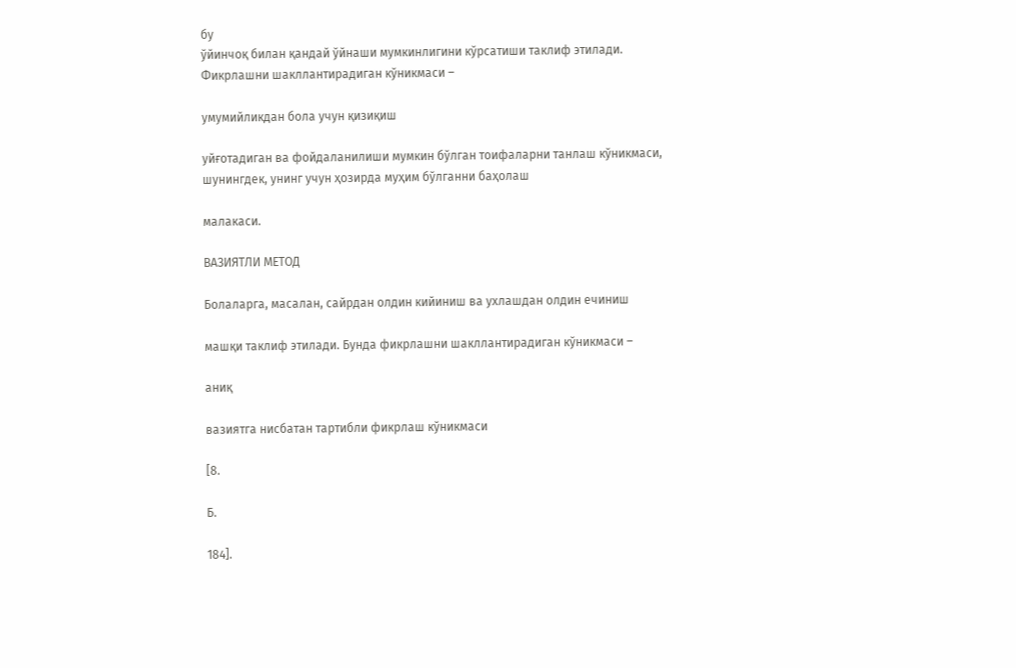бу
ўйинчоқ билан қандай ўйнаши мумкинлигини кўрсатиши таклиф этилади.
Фикрлашни шакллантирадиган кўникмаси –

умумийликдан бола учун қизиқиш

уйғотадиган ва фойдаланилиши мумкин бўлган тоифаларни танлаш кўникмаси,
шунингдек, унинг учун ҳозирда муҳим бўлганни баҳолаш

малакаси.

ВАЗИЯТЛИ МЕТОД

Болаларга, масалан, сайрдан олдин кийиниш ва ухлашдан олдин ечиниш

машқи таклиф этилади. Бунда фикрлашни шакллантирадиган кўникмаси –

аниқ

вазиятга нисбатан тартибли фикрлаш кўникмаси

[8.

Б.

184].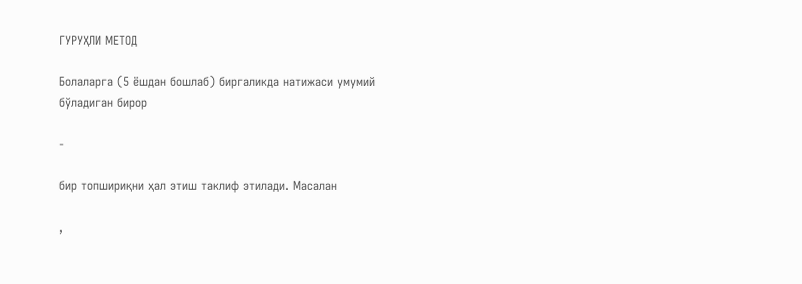ГУРУҲЛИ МЕТОД

Болаларга (5 ёшдан бошлаб) биргаликда натижаси умумий бўладиган бирор

-

бир топшириқни ҳал этиш таклиф этилади. Масалан

,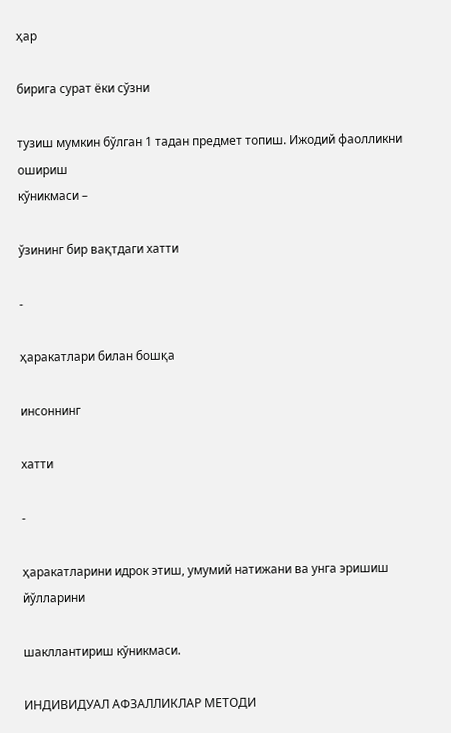ҳар

бирига сурат ёки сўзни

тузиш мумкин бўлган 1 тадан предмет топиш. Ижодий фаолликни ошириш
кўникмаси –

ўзининг бир вақтдаги хатти

-

ҳаракатлари билан бошқа

инсоннинг

хатти

-

ҳаракатларини идрок этиш, умумий натижани ва унга эришиш йўлларини

шакллантириш кўникмаси.

ИНДИВИДУАЛ АФЗАЛЛИКЛАР МЕТОДИ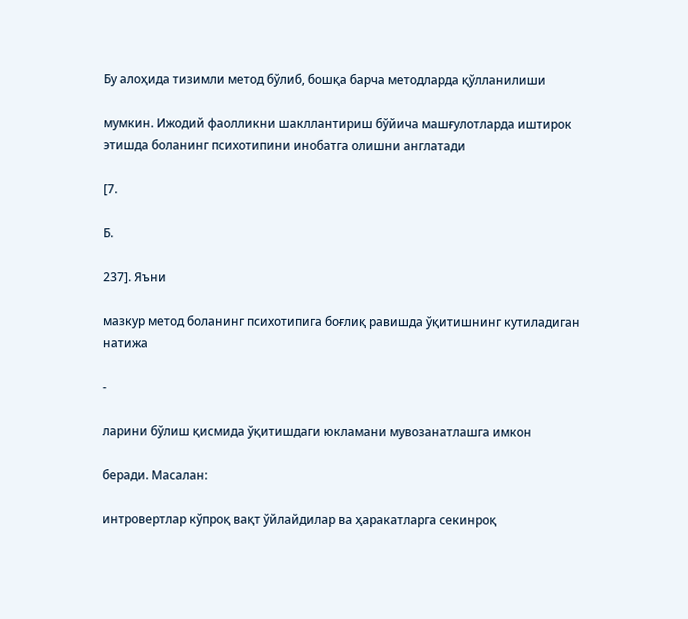Бу алоҳида тизимли метод бўлиб, бошқа барча методларда қўлланилиши

мумкин. Ижодий фаолликни шакллантириш бўйича машғулотларда иштирок
этишда боланинг психотипини инобатга олишни англатади

[7.

Б.

237]. Яъни

мазкур метод боланинг психотипига боғлиқ равишда ўқитишнинг кутиладиган
натижа

-

ларини бўлиш қисмида ўқитишдаги юкламани мувозанатлашга имкон

беради. Масалан:

интровертлар кўпроқ вақт ўйлайдилар ва ҳаракатларга секинроқ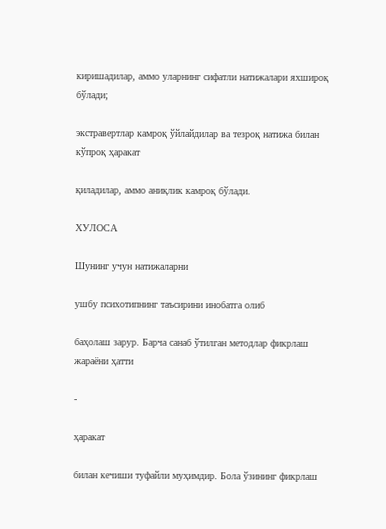киришадилар, аммо уларнинг сифатли натижалари яхшироқ бўлади;

экстравертлар камроқ ўйлайдилар ва тезроқ натижа билан кўпроқ ҳаракат

қиладилар, аммо аниқлик камроқ бўлади.

ХУЛОСА

Шунинг учун натижаларни

ушбу психотипнинг таъсирини инобатга олиб

баҳолаш зарур. Барча санаб ўтилган методлар фикрлаш жараёни ҳатти

-

ҳаракат

билан кечиши туфайли муҳимдир. Бола ўзининг фикрлаш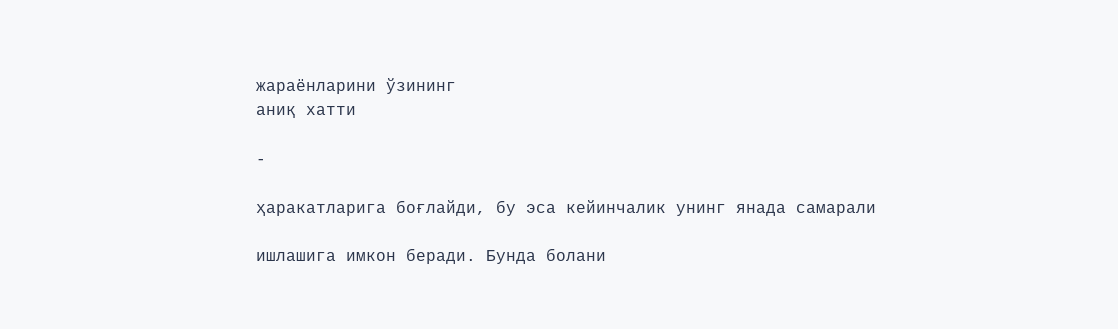жараёнларини ўзининг
аниқ хатти

-

ҳаракатларига боғлайди, бу эса кейинчалик унинг янада самарали

ишлашига имкон беради. Бунда болани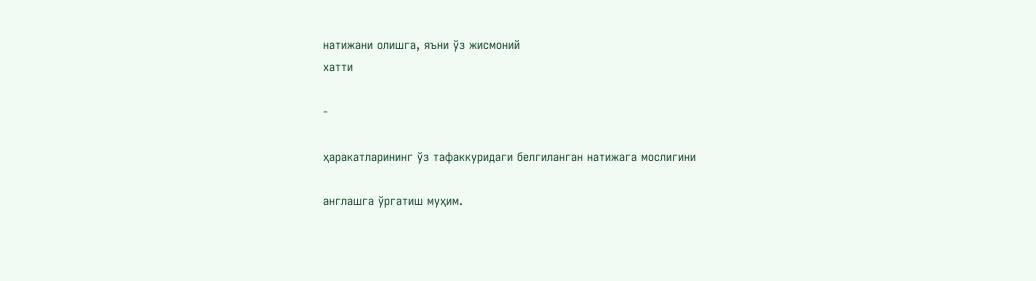натижани олишга, яъни ўз жисмоний
хатти

-

ҳаракатларининг ўз тафаккуридаги белгиланган натижага мослигини

англашга ўргатиш муҳим.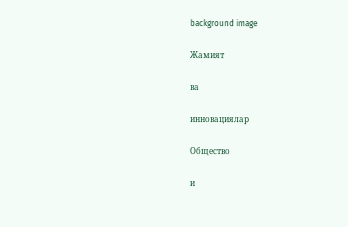background image

Жамият

ва

инновациялар

Общество

и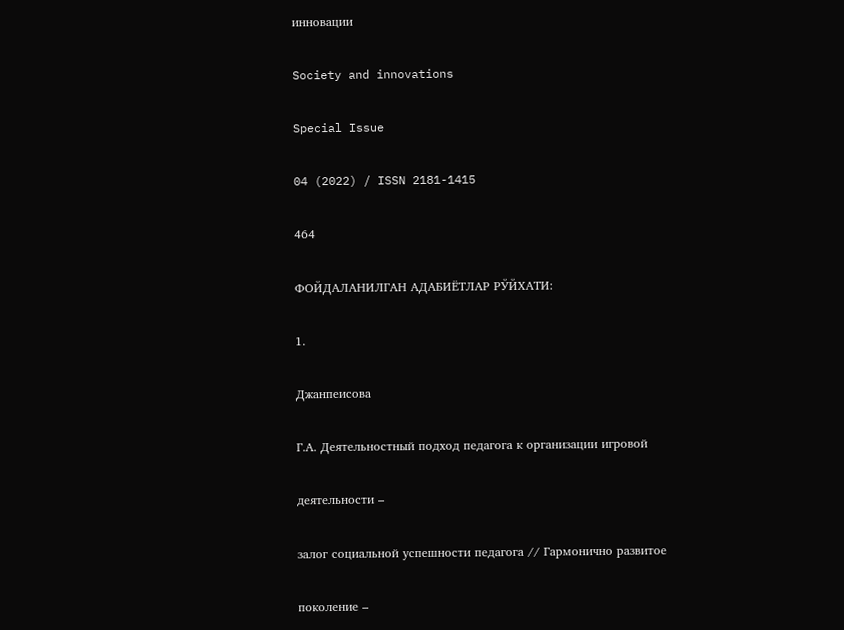инновации

Society and innovations

Special Issue

04 (2022) / ISSN 2181-1415

464

ФОЙДАЛАНИЛГАН АДАБИЁТЛАР РЎЙХАТИ:

1.

Джанпеисова

Г.А. Деятельностный подход педагога к организации игровой

деятельности –

залог социальной успешности педагога // Гармонично развитое

поколение –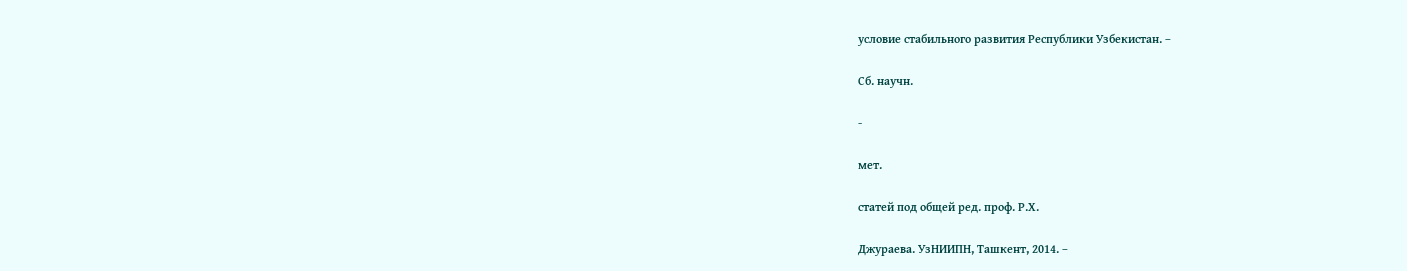условие стабильного развития Республики Узбекистан. –

Сб. научн.

-

мет.

статей под общей ред. проф. Р.Х.

Джураева. УзНИИПН, Ташкент, 2014. –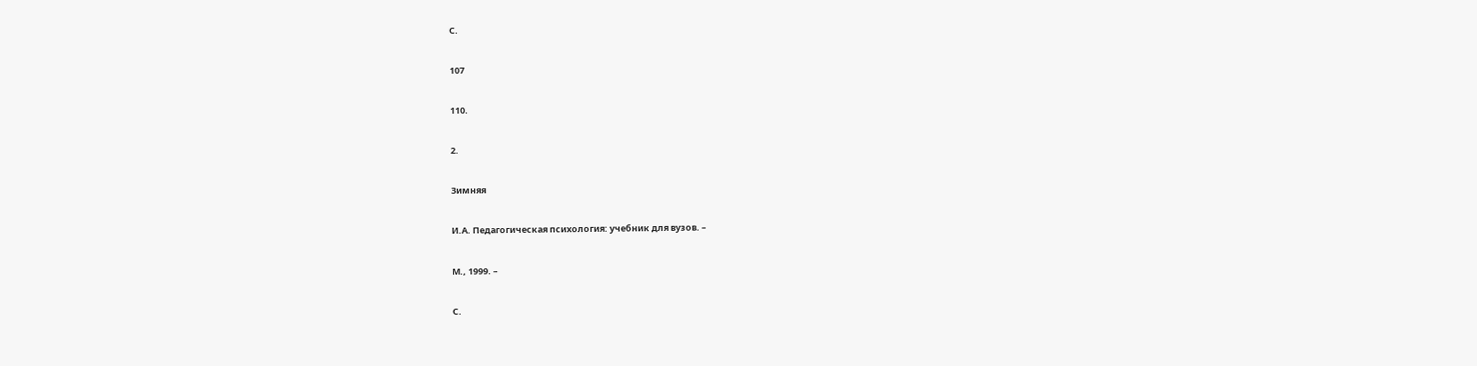С.

107

110.

2.

Зимняя

И.А. Педагогическая психология: учебник для вузов. –

М., 1999. –

С.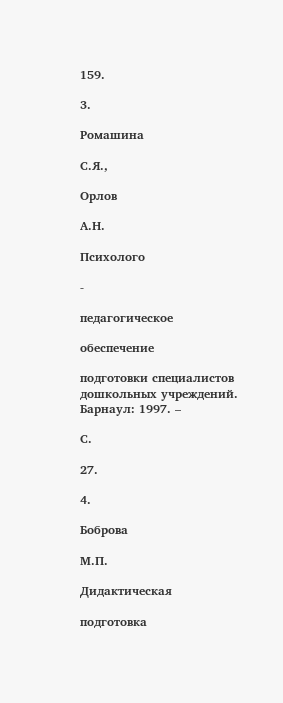159.

3.

Ромашина

С.Я.,

Орлов

А.Н.

Психолого

-

педагогическое

обеспечение

подготовки специалистов дошкольных учреждений. Барнаул: 1997. –

С.

27.

4.

Боброва

М.П.

Дидактическая

подготовка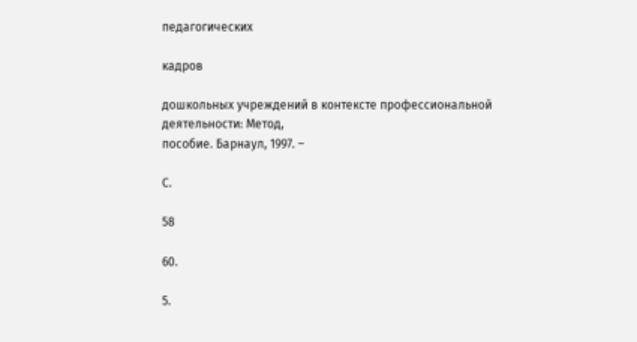педагогических

кадров

дошкольных учреждений в контексте профессиональной деятельности: Метод,
пособие. Барнаул, 1997. –

С.

58

60.

5.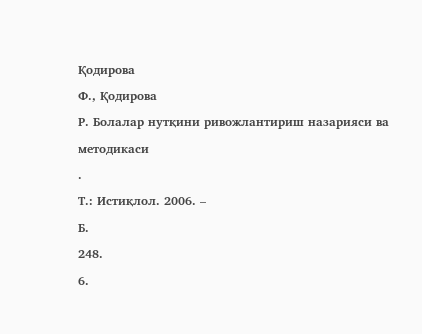Қодирова

Ф., Қодирова

Р. Болалар нутқини ривожлантириш назарияси ва

методикаси

.

Т.: Истиқлол. 2006. –

Б.

248.

6.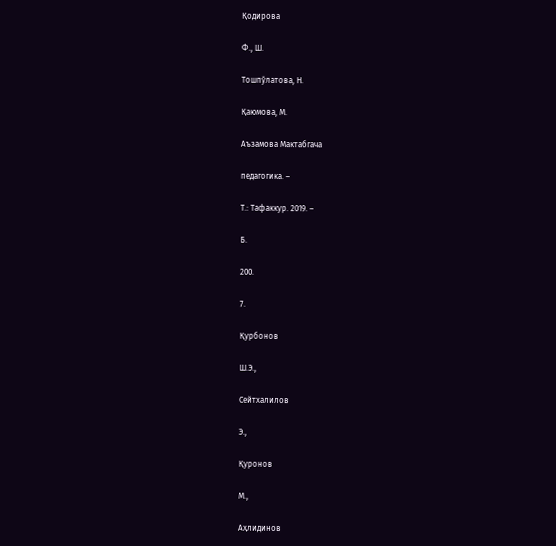Қодирова

Ф., Ш.

Тошпўлатова, Н.

Қаюмова, М.

Аъзамова Мактабгача

педагогика. –

Т.: Тафаккур. 2019. –

Б.

200.

7.

Қурбонов

Ш.Э.,

Сейтхалилов

Э.,

Қуронов

М.,

Аҳлидинов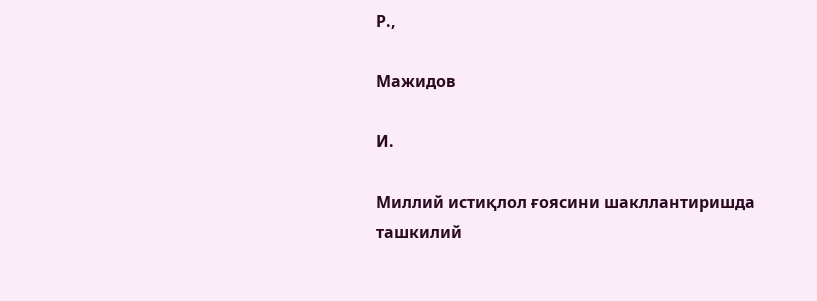Р.,

Мажидов

И.

Миллий истиқлол ғоясини шакллантиришда ташкилий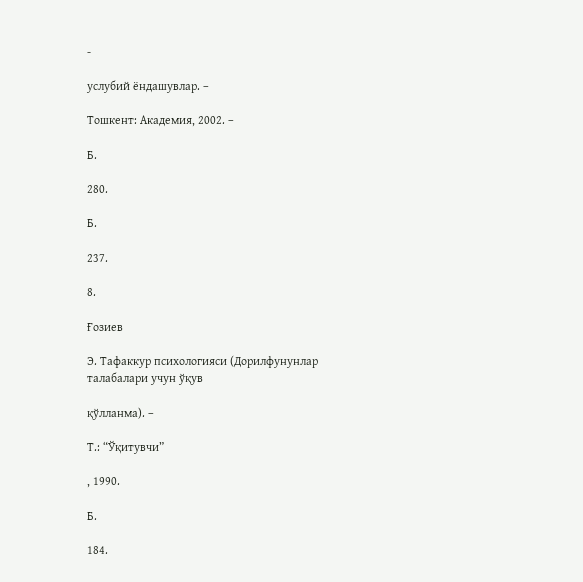-

услубий ёндашувлар. –

Тошкент: Академия, 2002. –

Б.

280.

Б.

237.

8.

Ғозиев

Э. Тафаккур психологияси (Дорилфунунлар талабалари учун ўқув

қўлланма). –

Т.: “Ўқитувчи”

, 1990.

Б.

184.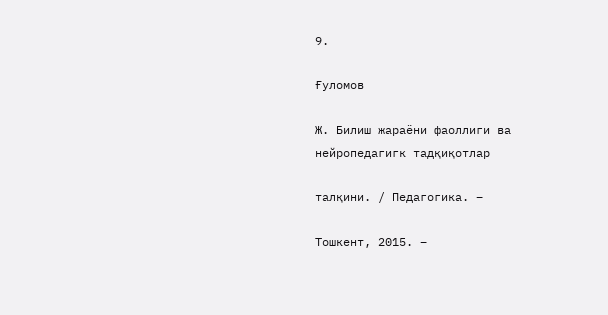9.

Ғуломов

Ж. Билиш жараёни фаоллиги ва нейропедагигк тадқиқотлар

талқини. / Педагогика. –

Тошкент, 2015. –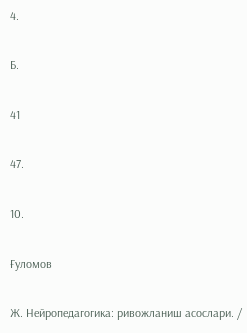4.

Б.

41

47.

10.

Ғуломов

Ж. Нейропедагогика: ривожланиш асослари. /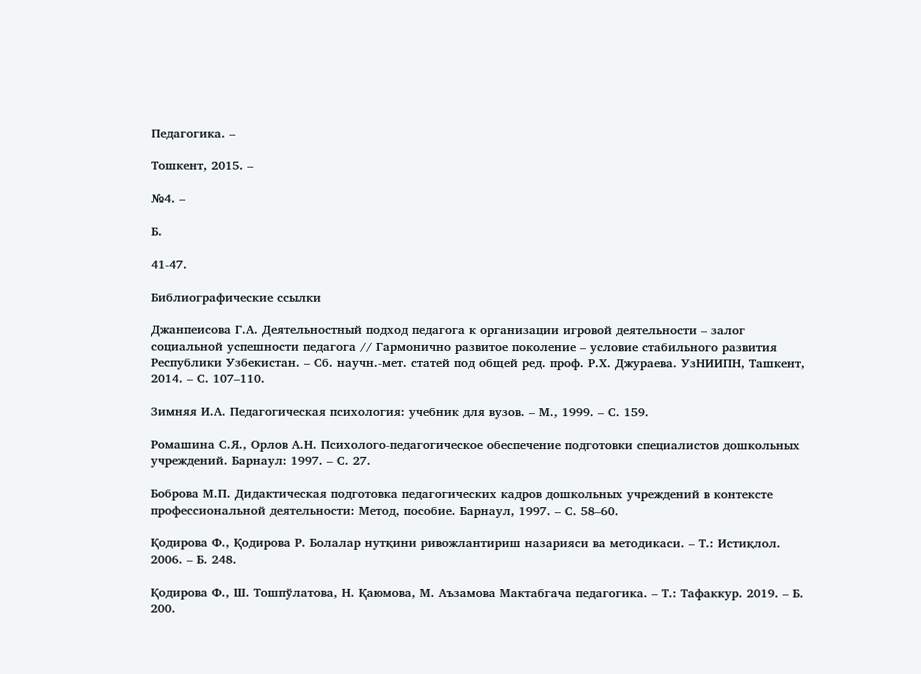Педагогика. –

Тошкент, 2015. –

№4. –

Б.

41-47.

Библиографические ссылки

Джанпеисова Г.А. Деятельностный подход педагога к организации игровой деятельности – залог социальной успешности педагога // Гармонично развитое поколение – условие стабильного развития Республики Узбекистан. – Сб. научн.-мет. статей под общей ред. проф. Р.Х. Джураева. УзНИИПН, Ташкент, 2014. – С. 107–110.

Зимняя И.А. Педагогическая психология: учебник для вузов. – М., 1999. – С. 159.

Ромашина С.Я., Орлов А.Н. Психолого-педагогическое обеспечение подготовки специалистов дошкольных учреждений. Барнаул: 1997. – С. 27.

Боброва М.П. Дидактическая подготовка педагогических кадров дошкольных учреждений в контексте профессиональной деятельности: Метод, пособие. Барнаул, 1997. – С. 58–60.

Қодирова Ф., Қодирова Р. Болалар нутқини ривожлантириш назарияси ва методикаси. – Т.: Истиқлол. 2006. – Б. 248.

Қодирова Ф., Ш. Тошпўлатова, Н. Қаюмова, М. Аъзамова Мактабгача педагогика. – Т.: Тафаккур. 2019. – Б. 200.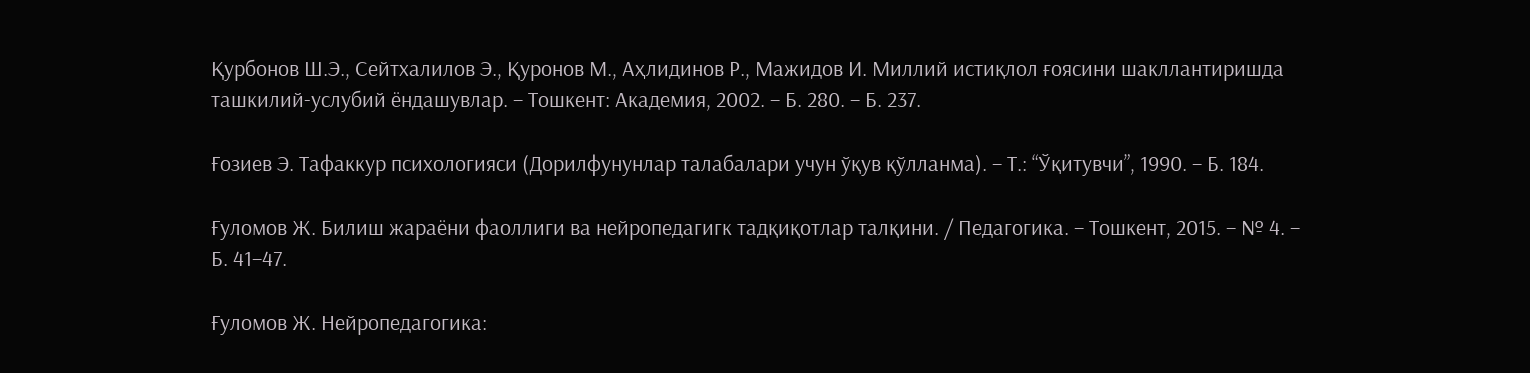Қурбонов Ш.Э., Сейтхалилов Э., Қуронов М., Аҳлидинов Р., Мажидов И. Миллий истиқлол ғоясини шакллантиришда ташкилий-услубий ёндашувлар. – Тошкент: Академия, 2002. – Б. 280. – Б. 237.

Ғозиев Э. Тафаккур психологияси (Дорилфунунлар талабалари учун ўқув қўлланма). – Т.: “Ўқитувчи”, 1990. – Б. 184.

Ғуломов Ж. Билиш жараёни фаоллиги ва нейропедагигк тадқиқотлар талқини. / Педагогика. – Тошкент, 2015. – № 4. – Б. 41–47.

Ғуломов Ж. Нейропедагогика: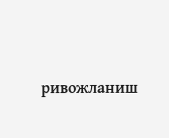ривожланиш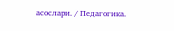асослари. / Педагогика.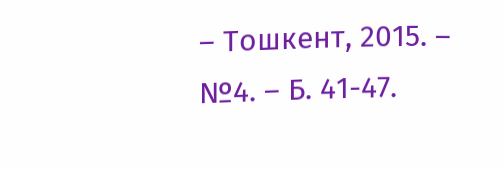– Тошкент, 2015. – №4. – Б. 41-47.